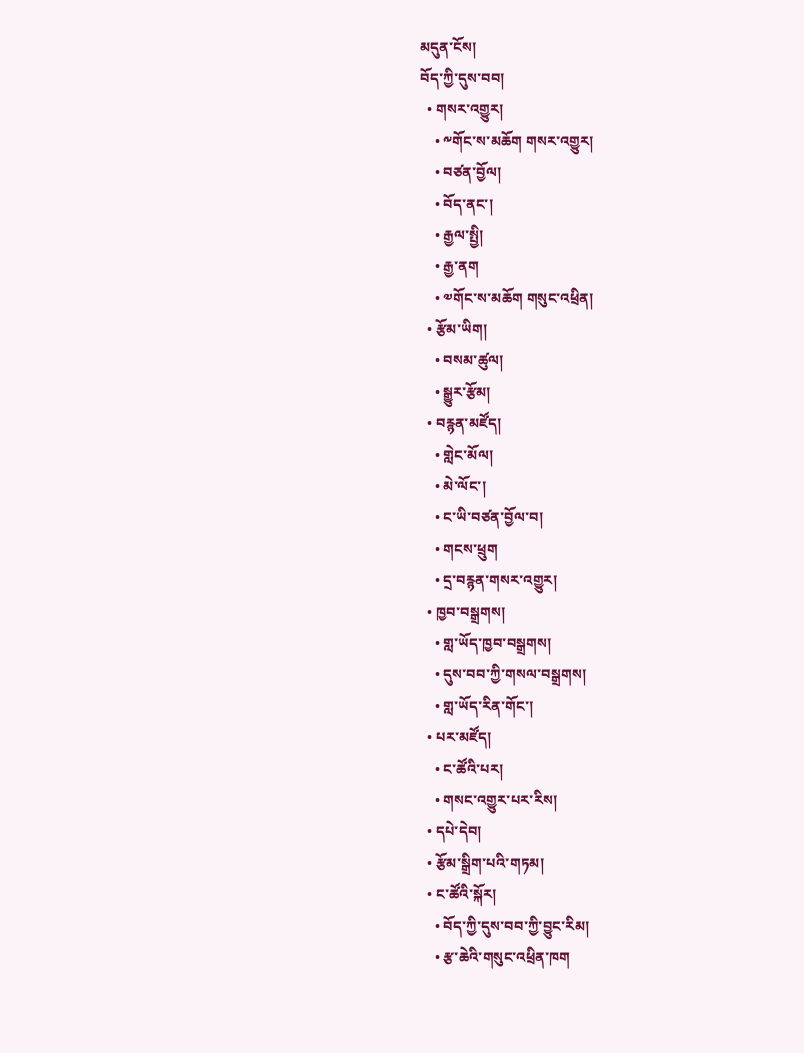མདུན་ངོས།
བོད་ཀྱི་དུས་བབ།
  • གསར་འགྱུར།
    • ༸གོང་ས་མཆོག གསར་འགྱུར།
    • བཙན་བྱོལ།
    • བོད་ནང་།
    • རྒྱལ་སྤྱི།
    • རྒྱ་ནག
    • ༧གོང་ས་མཆོག གསུང་འཕྲིན།
  • རྩོམ་ཡིག།
    • བསམ་ཚུལ།
    • སྒྱུར་རྩོམ།
  • བརྙན་མཛོད།
    • གླེང་མོལ།
    • མེ་ལོང་།
    • ང་ཡི་བཙན་བྱོལ་བ།
    • གངས་ཕྲུག
    • དྲ་བརྙན་གསར་འགྱུར།
  • ཁྱབ་བསྒྲགས།
    • གླ་ཡོད་ཁྱབ་བསྒྲགས།
    • དུས་བབ་ཀྱི་གསལ་བསྒྲགས།
    • གླ་ཡོད་རིན་གོང་།
  • པར་མཛོད།
    • ང་ཚོའི་པར།
    • གསང་འགྱུར་པར་རིས།
  • དཔེ་དེབ།
  • རྩོམ་སྒྲིག་པའི་གཏམ།
  • ང་ཚོའི་སྐོར།
    • བོད་ཀྱི་དུས་བབ་ཀྱི་བྱུང་རིམ།
    • རྩ་ཆེའི་གསུང་འཕྲིན་ཁག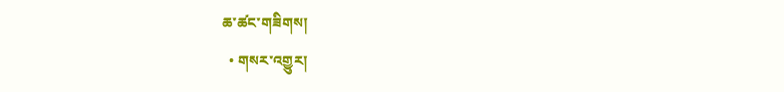ཆ་ཚང་གཟིགས།
  • གསར་འགྱུར།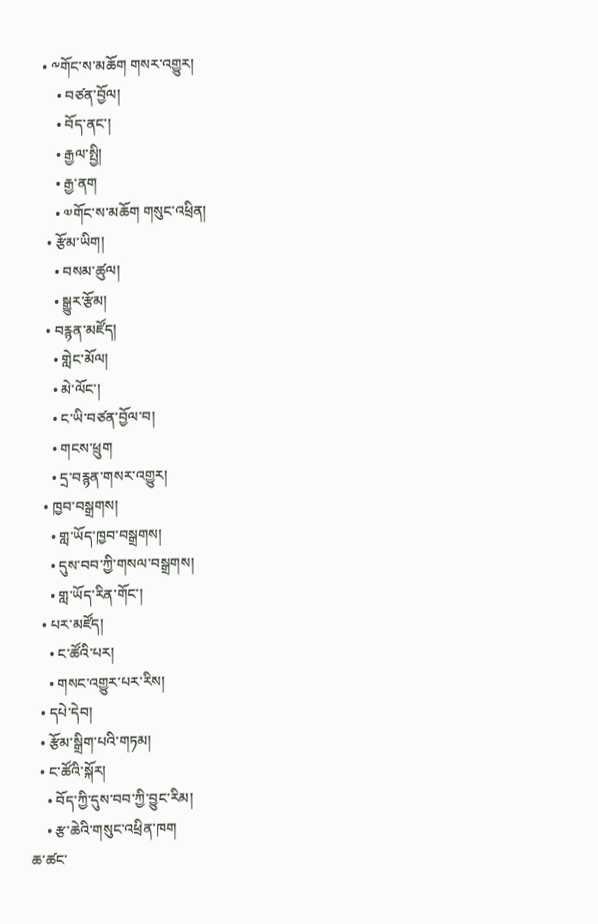• ༸གོང་ས་མཆོག གསར་འགྱུར།
    • བཙན་བྱོལ།
    • བོད་ནང་།
    • རྒྱལ་སྤྱི།
    • རྒྱ་ནག
    • ༧གོང་ས་མཆོག གསུང་འཕྲིན།
  • རྩོམ་ཡིག།
    • བསམ་ཚུལ།
    • སྒྱུར་རྩོམ།
  • བརྙན་མཛོད།
    • གླེང་མོལ།
    • མེ་ལོང་།
    • ང་ཡི་བཙན་བྱོལ་བ།
    • གངས་ཕྲུག
    • དྲ་བརྙན་གསར་འགྱུར།
  • ཁྱབ་བསྒྲགས།
    • གླ་ཡོད་ཁྱབ་བསྒྲགས།
    • དུས་བབ་ཀྱི་གསལ་བསྒྲགས།
    • གླ་ཡོད་རིན་གོང་།
  • པར་མཛོད།
    • ང་ཚོའི་པར།
    • གསང་འགྱུར་པར་རིས།
  • དཔེ་དེབ།
  • རྩོམ་སྒྲིག་པའི་གཏམ།
  • ང་ཚོའི་སྐོར།
    • བོད་ཀྱི་དུས་བབ་ཀྱི་བྱུང་རིམ།
    • རྩ་ཆེའི་གསུང་འཕྲིན་ཁག
ཆ་ཚང་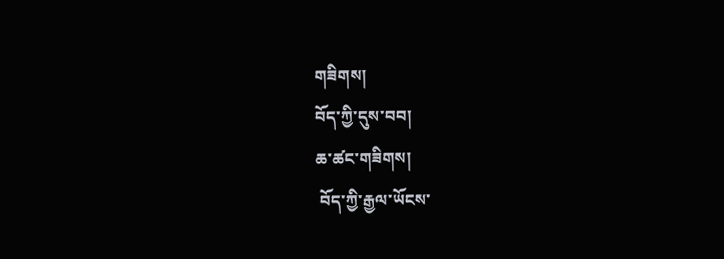གཟིགས།
བོད་ཀྱི་དུས་བབ།
ཆ་ཚང་གཟིགས།
 བོད་ཀྱི་རྒྱལ་ཡོངས་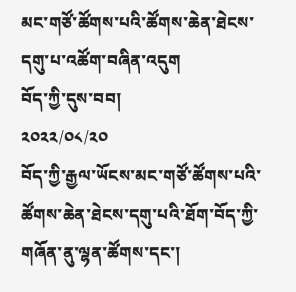མང་གཙོ་ཚོགས་པའི་ཚོགས་ཆེན་ཐེངས་དགུ་པ་འཚོག་བཞིན་འདུག
བོད་ཀྱི་དུས་བབ།
༢༠༢༢/༠༨/༢༠
བོད་ཀྱི་རྒྱལ་ཡོངས་མང་གཙོ་ཚོགས་པའི་ཚོགས་ཆེན་ཐེངས་དགུ་པའི་ཐོག་བོད་ཀྱི་གཞོན་ནུ་ལྷན་ཚོགས་དང་།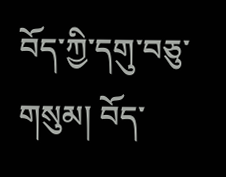བོད་ཀྱི་དགུ་བཅུ་གསུམ། བོད་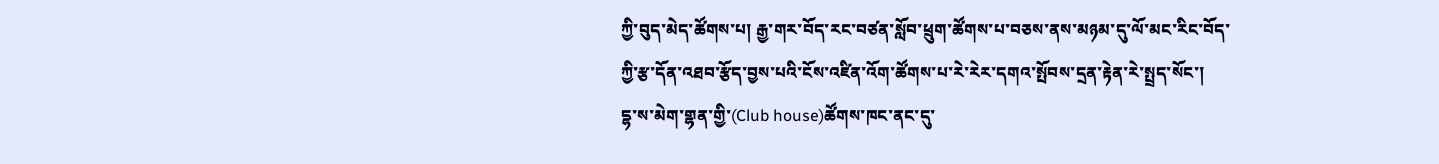ཀྱི་བུད་མེད་ཚོགས་པ། རྒྱ་གར་བོད་རང་བཙན་སློབ་ཕྲུག་ཚོགས་པ་བཅས་ནས་མཉམ་དུ་ལོ་མང་རིང་བོད་ཀྱི་རྩ་དོན་འཐབ་རྩོད་བྱས་པའི་ངོས་འཛིན་འོག་ཚོགས་པ་རེ་རེར་དགའ་སྤོབས་དྲན་རྟེན་རེ་སྤྲད་སོང་།
དྷ་ས་མེག་གྷན་གྱི་(Club house)ཚོགས་ཁང་ནང་དུ་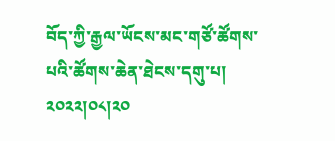བོད་ཀྱི་རྒྱལ་ཡོངས་མང་གཙོ་ཚོགས་པའི་ཚོགས་ཆེན་ཐེངས་དགུ་པ། ༢༠༢༢།༠༨།༢༠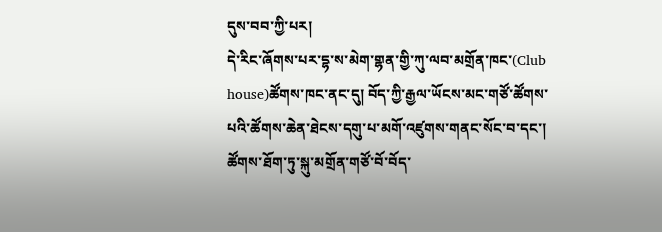དུས་བབ་ཀྱི་པར།
དེ་རིང་ཞོགས་པར་དྷ་ས་མེག་གྷན་གྱི་ཀུ་ལབ་མགྲོན་ཁང་(Club house)ཚོགས་ཁང་ནང་དུ། བོད་ཀྱི་རྒྱལ་ཡོངས་མང་གཙོ་ཚོགས་པའི་ཚོགས་ཆེན་ཐེངས་དགུ་པ་མགོ་འཛུགས་གནང་སོང་བ་དང་། ཚོགས་ཐོག་ཏུ་སྐུ་མགྲོན་གཙོ་བོ་བོད་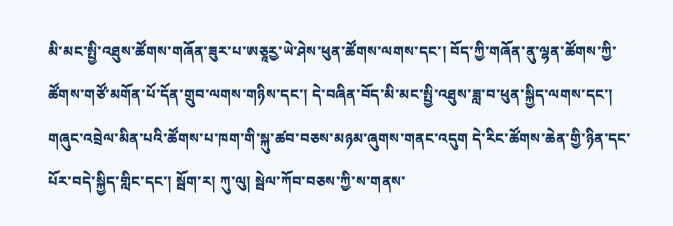མི་མང་སྤྱི་འཐུས་ཚོགས་གཞོན་ཟུར་པ་ཨཅཱརྱ་ཡེ་ཤེས་ཕུན་ཚོགས་ལགས་དང་། བོད་ཀྱི་གཞོན་ནུ་ལྷན་ཚོགས་ཀྱི་ཚོགས་གཙོ་མགོན་པོ་དོན་གྲུབ་ལགས་གཉིས་དང་། དེ་བཞིན་བོད་མི་མང་སྤྱི་འཐུས་ཟླ་བ་ཕུན་སྐྱིད་ལགས་དང་། གཞུང་འབྲེལ་མིན་པའི་ཚོགས་པ་ཁག་གི་སྐུ་ཚབ་བཅས་མཉམ་ཞུགས་གནང་འདུག དེ་རིང་ཚོགས་ཆེན་གྱི་ཉིན་དང་པོར་བདེ་སྐྱིད་གླིང་དང་། སྦོག་ར། ཀུ་ལུ། སྦེལ་ཀོབ་བཅས་ཀྱི་ས་གནས་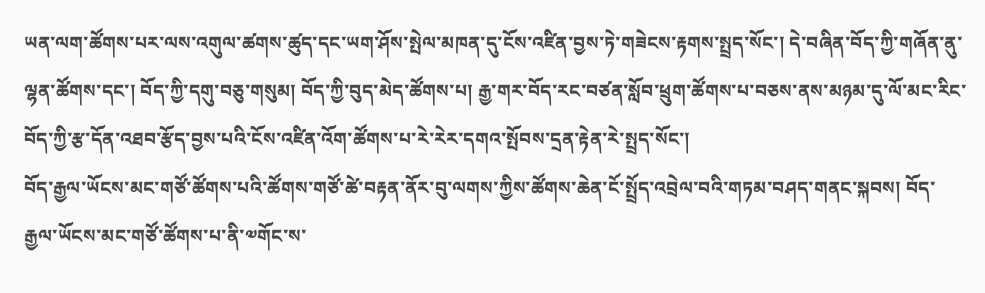ཡན་ལག་ཚོགས་པར་ལས་འགུལ་ཚགས་ཚུད་དང་ཡག་ཤོས་སྤེལ་མཁན་དུ་ངོས་འཛིན་བྱས་ཏེ་གཟེངས་རྟགས་སྤྲད་སོང་། དེ་བཞིན་བོད་ཀྱི་གཞོན་ནུ་ལྷན་ཚོགས་དང་། བོད་ཀྱི་དགུ་བཅུ་གསུམ། བོད་ཀྱི་བུད་མེད་ཚོགས་པ། རྒྱ་གར་བོད་རང་བཙན་སློབ་ཕྲུག་ཚོགས་པ་བཅས་ནས་མཉམ་དུ་ལོ་མང་རིང་བོད་ཀྱི་རྩ་དོན་འཐབ་རྩོད་བྱས་པའི་ངོས་འཛིན་འོག་ཚོགས་པ་རེ་རེར་དགའ་སྤོབས་དྲན་རྟེན་རེ་སྤྲད་སོང་།
བོད་རྒྱལ་ཡོངས་མང་གཙོ་ཚོགས་པའི་ཚོགས་གཙོ་ཚེ་བརྟན་ནོར་བུ་ལགས་ཀྱིས་ཚོགས་ཆེན་ངོ་སྤྲོད་འབྲེལ་བའི་གཏམ་བཤད་གནང་སྐབས། བོད་རྒྱལ་ཡོངས་མང་གཙོ་ཚོགས་པ་ནི་༧གོང་ས་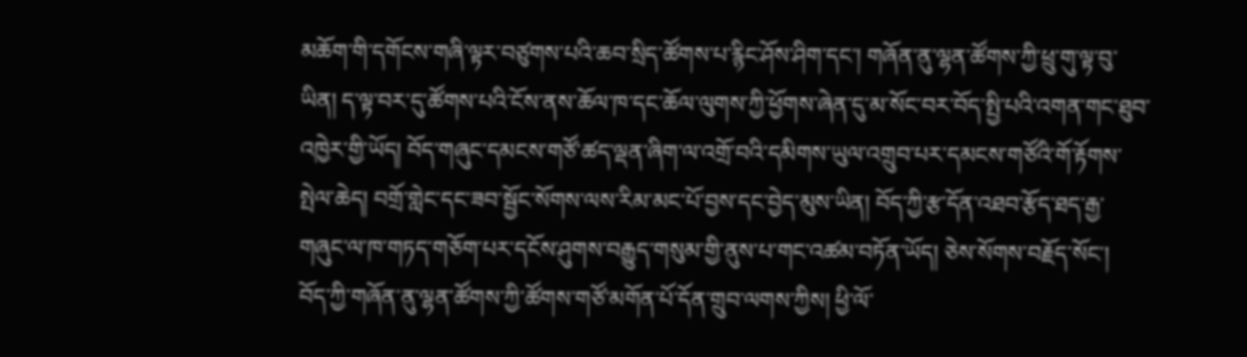མཆོག་གི་དགོངས་གཞི་ལྟར་བཙུགས་པའི་ཆབ་སྲིད་ཚོགས་པ་རྙིང་ཤོས་ཤིག་དང་། གཞོན་ནུ་ལྷན་ཚོགས་ཀྱི་ཕྲུ་གུ་ལྟ་བུ་ཡིན། ད་ལྟ་བར་དུ་ཚོགས་པའི་ངོས་ནས་ཆོལ་ཁ་དང་ཆོལ་ལུགས་ཀྱི་ཕྱོགས་ཞེན་དུ་མ་སོང་བར་བོད་སྤྱི་པའི་འགན་གང་ཐུབ་འཁྱེར་གྱི་ཡོད། བོད་གཞུང་དམངས་གཙོ་ཚད་ལྡན་ཞིག་ལ་འགྲོ་བའི་དམིགས་ཡུལ་འགྲུབ་པར་དམངས་གཙོའི་གོ་རྟོགས་སྤེལ་ཆེད། བགྲོ་གླེང་དང་ཟབ་སྦྱོང་སོགས་ལས་རིམ་མང་པོ་བྱས་དང་བྱེད་མུས་ཡིན། བོད་ཀྱི་རྩ་དོན་འཐབ་རྩོད་ཐད་རྒྱ་གཞུང་ལ་ཁ་གཏད་གཅོག་པར་དངོས་ཤུགས་བརྒྱུད་གསུམ་གྱི་ནུས་པ་གང་འཚམ་བཏོན་ཡོད། ཅེས་སོགས་བརྗོད་སོང་།
བོད་ཀྱི་གཞོན་ནུ་ལྷན་ཚོགས་ཀྱི་ཚོགས་གཙོ་མགོན་པོ་དོན་གྲུབ་ལགས་ཀྱིས། ཕྱི་ལོ་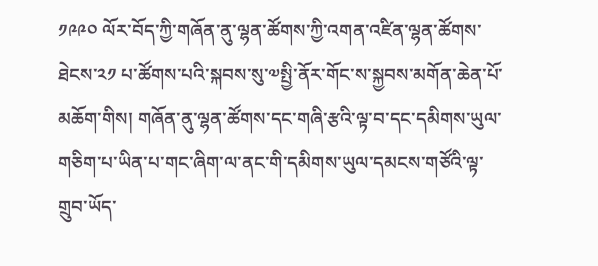༡༩༩༠ ལོར་བོད་ཀྱི་གཞོན་ནུ་ལྷན་ཚོགས་ཀྱི་འགན་འཛིན་ལྷན་ཚོགས་ཐེངས་༢༡ པ་ཚོགས་པའི་སྐབས་སུ་༧སྤྱི་ནོར་གོང་ས་སྐྱབས་མགོན་ཆེན་པོ་མཆོག་གིས། གཞོན་ནུ་ལྷན་ཚོགས་དང་གཞི་རྩའི་ལྟ་བ་དང་དམིགས་ཡུལ་གཅིག་པ་ཡིན་པ་གང་ཞིག་ལ་ནང་གི་དམིགས་ཡུལ་དམངས་གཙོའི་ལྟ་གྲུབ་ཡོད་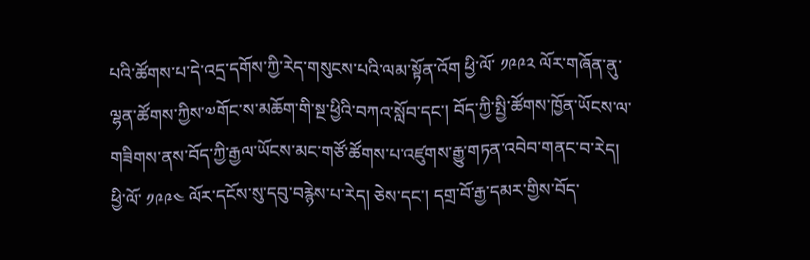པའི་ཚོགས་པ་དེ་འདྲ་དགོས་ཀྱི་རེད་གསུངས་པའི་ལམ་སྟོན་འོག ཕྱི་ལོ་ ༡༩༩༢ ལོར་གཞོན་ནུ་ལྷན་ཚོགས་ཀྱིས་༧གོང་ས་མཆོག་གི་སྔ་ཕྱིའི་བཀའ་སློབ་དང་། བོད་ཀྱི་སྤྱི་ཚོགས་ཁྱོན་ཡོངས་ལ་གཟིགས་ནས་བོད་ཀྱི་རྒྱལ་ཡོངས་མང་གཙོ་ཚོགས་པ་འཛུགས་རྒྱུ་གཏན་འབེབ་གནང་བ་རེད། ཕྱི་ལོ་ ༡༩༩༤ ལོར་དངོས་སུ་དབུ་བརྙེས་པ་རེད། ཅེས་དང་། དགྲ་བོ་རྒྱ་དམར་གྱིས་བོད་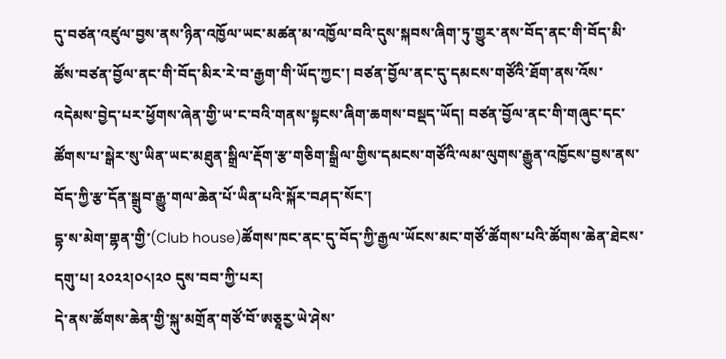དུ་བཙན་འཛུལ་བྱས་ནས་ཉིན་འཁྱོལ་ཡང་མཚན་མ་འཁྱོལ་བའི་དུས་སྐབས་ཞིག་ཏུ་གྱུར་ནས་བོད་ནང་གི་བོད་མི་ཚོས་བཙན་བྱོལ་ནང་གི་བོད་མིར་རེ་བ་རྒྱག་གི་ཡོད་ཀྱང་། བཙན་བྱོལ་ནང་དུ་དམངས་གཙོའི་ཐོག་ནས་འོས་འདེམས་བྱེད་པར་ཕྱོགས་ཞེན་གྱི་ཡ་ང་བའི་གནས་སྟངས་ཞིག་ཆགས་བསྡད་ཡོད། བཙན་བྱོལ་ནང་གི་གཞུང་དང་ཚོགས་པ་སྒེར་སུ་ཡིན་ཡང་མཐུན་སྒྲིལ་རྡོག་རྩ་གཅིག་སྒྲིལ་གྱིས་དམངས་གཙོའི་ལམ་ལུགས་རྒྱུན་འཁྱོངས་བྱས་ནས་བོད་ཀྱི་རྩ་དོན་སྒྲུབ་རྒྱུ་གལ་ཆེན་པོ་ཡིན་པའི་སྐོར་བཤད་སོང་།
དྷ་ས་མེག་གྷན་གྱི་(Club house)ཚོགས་ཁང་ནང་དུ་བོད་ཀྱི་རྒྱལ་ཡོངས་མང་གཙོ་ཚོགས་པའི་ཚོགས་ཆེན་ཐེངས་དགུ་པ། ༢༠༢༢།༠༨།༢༠ དུས་བབ་ཀྱི་པར།
དེ་ནས་ཚོགས་ཆེན་གྱི་སྐུ་མགྲོན་གཙོ་བོ་ཨཅཱརྱ་ཡེ་ཤེས་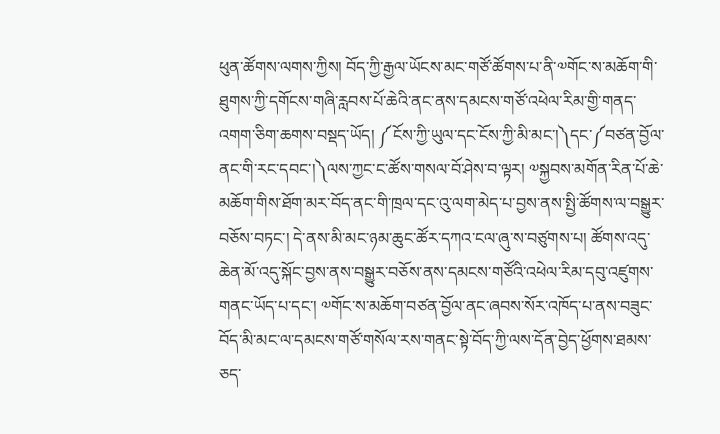ཕུན་ཚོགས་ལགས་ཀྱིས། བོད་ཀྱི་རྒྱལ་ཡོངས་མང་གཙོ་ཚོགས་པ་ནི་༧གོང་ས་མཆོག་གི་ཐུགས་ཀྱི་དགོངས་གཞི་རླབས་པོ་ཆེའི་ནང་ནས་དམངས་གཙོ་འཕེལ་རིམ་གྱི་གནད་འགག་ཅིག་ཆགས་བསྡད་ཡོད། ༼ངོས་ཀྱི་ཡུལ་དང་ངོས་ཀྱི་མི་མང་།༽དང་༼བཙན་བྱོལ་ནང་གི་རང་དབང་།༽ལས་ཀྱང་ང་ཚོས་གསལ་བོ་ཤེས་བ་ལྟར། ༧སྐྱབས་མགོན་རིན་པོ་ཆེ་མཆོག་གིས་ཐོག་མར་བོད་ནང་གི་ཁྲལ་དང་འུ་ལག་མེད་པ་བྱས་ནས་སྤྱི་ཚོགས་ལ་བསྒྱུར་བཅོས་བཏང་། དེ་ནས་མི་མང་ཉམ་ཆུང་ཚོར་དཀའ་ངལ་ཞུ་ས་བཙུགས་པ། ཚོགས་འདུ་ཆེན་མོ་འདུ་སྐོང་བྱས་ནས་བསྒྱུར་བཅོས་ནས་དམངས་གཙོའི་འཕེལ་རིམ་དབུ་འཛུགས་གནང་ཡོད་པ་དང་། ༧གོང་ས་མཆོག་བཙན་བྱོལ་ནང་ཞབས་སོར་འཁོད་པ་ནས་བཟུང་བོད་མི་མང་ལ་དམངས་གཙོ་གསོལ་རས་གནང་སྟེ་བོད་ཀྱི་ལས་དོན་བྱེད་ཕྱོགས་ཐམས་ཅད་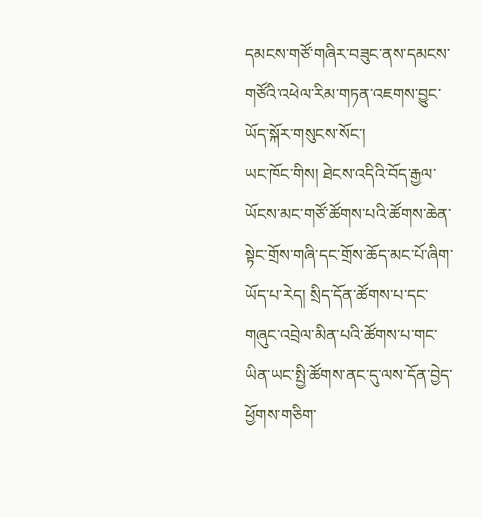དམངས་གཙོ་གཞིར་བཟུང་ནས་དམངས་གཙོའི་འཕེལ་རིམ་གཏན་འཇགས་བྱུང་ཡོད་སྐོར་གསུངས་སོང་།
ཡང་ཁོང་གིས། ཐེངས་འདིའི་བོད་རྒྱལ་ཡོངས་མང་གཙོ་ཚོགས་པའི་ཚོགས་ཆེན་སྟེང་གྲོས་གཞི་དང་གྲོས་ཆོད་མང་པོ་ཞིག་ཡོད་པ་རེད། སྲིད་དོན་ཚོགས་པ་དང་གཞུང་འབྲེལ་མིན་པའི་ཚོགས་པ་གང་ཡིན་ཡང་སྤྱི་ཚོགས་ནང་དུ་ལས་དོན་བྱེད་ཕྱོགས་གཅིག་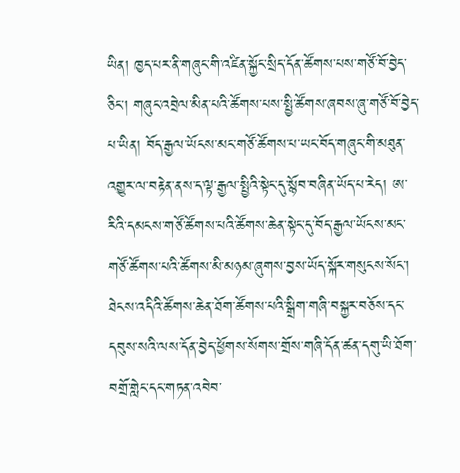ཡིན། ཁྱད་པར་ནི་གཞུང་གི་འཛིན་སྐྱོང་སྲིད་དོན་ཚོགས་པས་གཙོ་བོ་བྱེད་ཅིང་། གཞུང་འབྲེལ་མིན་པའི་ཚོགས་པས་སྤྱི་ཚོགས་ཞབས་ཞུ་གཙོ་བོ་བྱེད་པ་ཡིན། བོད་རྒྱལ་ཡོངས་མང་གཙོ་ཚོགས་པ་ཡང་བོད་གཞུང་གི་མཐུན་འགྱུར་ལ་བརྟེན་ནས་ད་ལྟ་རྒྱལ་སྤྱིའི་སྟེང་དུ་སྙོབ་བཞིན་ཡོད་པ་རེད། ཨ་རིའི་དམངས་གཙོ་ཚོགས་པའི་ཚོགས་ཆེན་སྟེང་དུ་བོད་རྒྱལ་ཡོངས་མང་གཙོ་ཚོགས་པའི་ཚོགས་མི་མཉམ་ཞུགས་བྱས་ཡོད་སྐོར་གསུངས་སོང་།
ཐེངས་འདིའི་ཚོགས་ཆེན་ཐོག་ཚོགས་པའི་སྒྲིག་གཞི་བསྐྱར་བཅོས་དང་དབུས་སའི་ལས་དོན་བྱེད་ཕྱོགས་སོགས་གྲོས་གཞི་དོན་ཚན་དགུ་ཡི་ཐོག་བགྲོ་གླེང་དང་གཏན་འབེབ་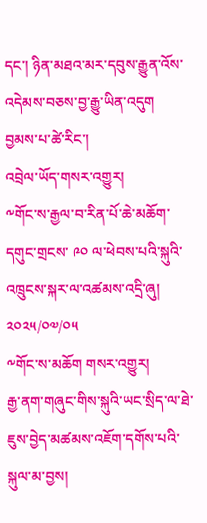དང་། ཉིན་མཐའ་མར་དབུས་རྒྱུན་འོས་འདེམས་བཅས་བྱ་རྒྱུ་ཡིན་འདུག
བྱམས་པ་ཚེ་རིང་།
འབྲེལ་ཡོད་གསར་འགྱུར།
༸གོང་ས་རྒྱལ་བ་རིན་པོ་ཆེ་མཆོག་དགུང་གྲངས་ ༩༠ ལ་ཕེབས་པའི་སྐུའི་འཁྲུངས་སྐར་ལ་འཚམས་འདྲི་ཞུ།
༢༠༢༥/༠༧/༠༥
༸གོང་ས་མཆོག གསར་འགྱུར།
རྒྱ་ནག་གཞུང་གིས་སྐུའི་ཡང་སྲིད་ལ་ཐེ་ཇུས་བྱེད་མཚམས་འཇོག་དགོས་པའི་སྐུལ་མ་བྱས།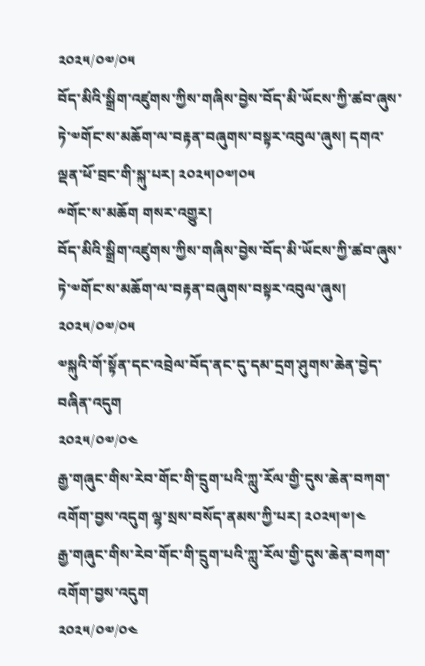༢༠༢༥/༠༧/༠༥
བོད་མིའི་སྒྲིག་འཛུགས་ཀྱིས་གཞིས་བྱེས་བོད་མི་ཡོངས་ཀྱི་ཚབ་ཞུས་ཏེ་༧གོང་ས་མཆོག་ལ་བརྟན་བཞུགས་བསྟར་འབུལ་ཞུས། དགའ་ལྡན་ཕོ་བྲང་གི་སྐུ་པར། ༢༠༢༥།༠༧།༠༥
༸གོང་ས་མཆོག གསར་འགྱུར།
བོད་མིའི་སྒྲིག་འཛུགས་ཀྱིས་གཞིས་བྱེས་བོད་མི་ཡོངས་ཀྱི་ཚབ་ཞུས་ཏེ་༧གོང་ས་མཆོག་ལ་བརྟན་བཞུགས་བསྟར་འབུལ་ཞུས།
༢༠༢༥/༠༧/༠༥
༧སྐུའི་གོ་སྟོན་དང་འབྲེལ་བོད་ནང་དུ་དམ་དྲག་ཤུགས་ཆེན་བྱེད་བཞིན་འདུག
༢༠༢༥/༠༧/༠༤
རྒྱ་གཞུང་གིས་རེབ་གོང་གི་དྲུག་པའི་ཀླུ་རོལ་གྱི་དུས་ཆེན་བཀག་འགོག་བྱས་འདུག ལྷ་སྲས་བསོད་ནམས་ཀྱི་པར། ༢༠༢༥།༧།༤
རྒྱ་གཞུང་གིས་རེབ་གོང་གི་དྲུག་པའི་ཀླུ་རོལ་གྱི་དུས་ཆེན་བཀག་འགོག་བྱས་འདུག
༢༠༢༥/༠༧/༠༤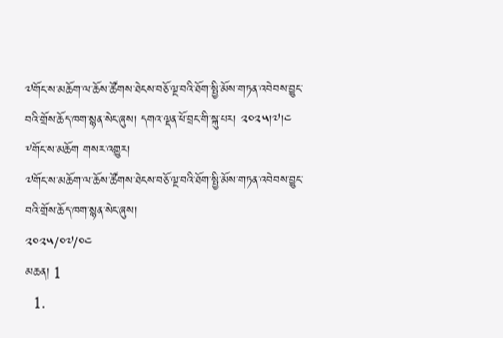༧གོང་ས་མཆོག་ལ་ཆོས་ཚོགས་ཐེངས་བཅོ་ལྔ་བའི་ཐོག་སྤྱི་མོས་གཏན་འབེབས་བྱུང་བའི་གྲོས་ཆོད་ཁག་སྙན་སེང་ཞུས། དགའ་ལྡན་ཕོ་བྲང་གི་སྐུ་པར། ༢༠༢༥།༧།༤
༸གོང་ས་མཆོག གསར་འགྱུར།
༧གོང་ས་མཆོག་ལ་ཆོས་ཚོགས་ཐེངས་བཅོ་ལྔ་བའི་ཐོག་སྤྱི་མོས་གཏན་འབེབས་བྱུང་བའི་གྲོས་ཆོད་ཁག་སྙན་སེང་ཞུས།
༢༠༢༥/༠༧/༠༤
མཆན། 1
  1.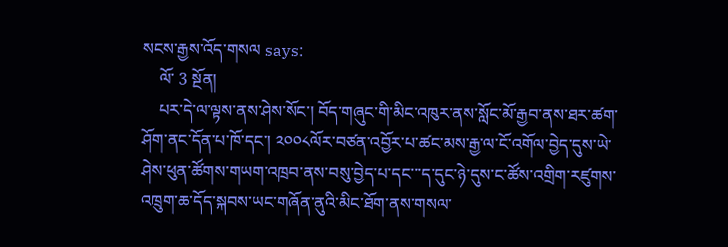སངས་རྒྱས་འོད་གསལ says:
    ལོ་ 3 སྔོན།
    པར་དེ་ལ་ལྟས་ནས་ཤེས་སོང་། བོད་གཞུང་གི་མིང་འཁུར་ནས་སློང་མོ་རྒྱབ་ནས་ཐར་ཚག་ཤོག་ནང་དོན་པ་ཁོ་དང་། ༢༠༠༨ལོར་བཙན་འབྱོར་པ་ཚང་མས་རྒྱ་ལ་ངོ་འགོལ་བྱེད་དུས་ཡེ་ཤེས་ཕུན་ཚོགས་གཡག་འཁྲབ་ནས་བསུ་བྱེད་པ་དང་་་ད་དུང་ཉེ་དུས་ང་ཚོས་འགྲིག་རཛུགས་འཁྲུག་ཆ་དོད་སྐབས་ཡང་གཞོན་ནུའི་མིང་ཐོག་ནས་གསལ་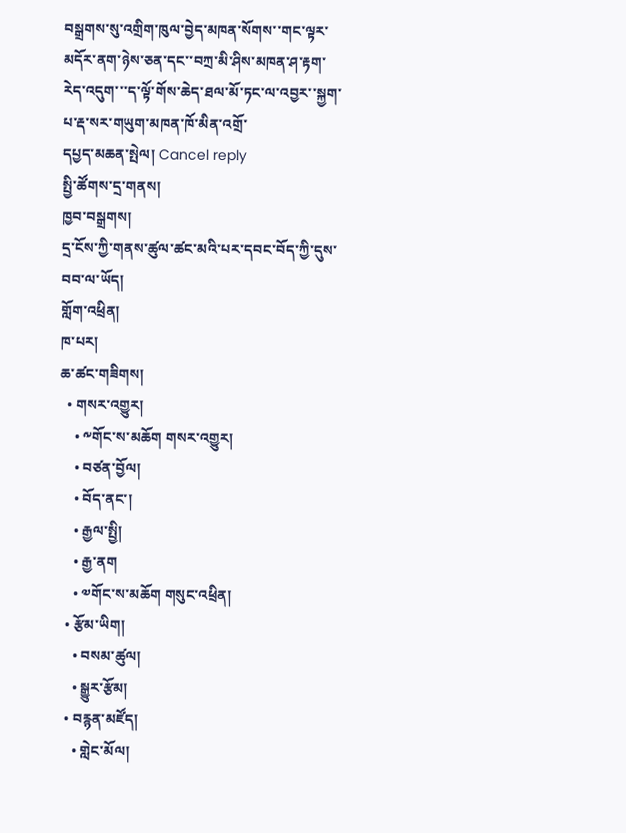བསྒྲགས་སུ་འགྲིག་ཁུལ་བྱེད་མཁན་སོགས་་གང་ལྟར་མདོར་ནག་ཉེས་ཅན་དང་་བཀྲ་མི་ཤིས་མཁན་ཤ་རྟག་རེད་འདུག་་་ད་ལྟོ་གོས་ཆེད་ཐལ་མོ་ཏང་ལ་འབྱར་་སྐྱག་པ་རྡ་སར་གཡུག་མཁན་ཁོ་མིན་འགྲོ་
དཔྱད་མཆན་སྤེལ། Cancel reply
སྤྱི་ཚོགས་དྲ་གནས།
ཁྱབ་བསྒྲགས།
དྲ་ངོས་ཀྱི་གནས་ཚུལ་ཚང་མའི་པར་དབང་བོད་ཀྱི་དུས་བབ་ལ་ཡོད།
གློག་འཕྲིན།
ཁ་པར།
ཆ་ཚང་གཟིགས།
  • གསར་འགྱུར།
    • ༸གོང་ས་མཆོག གསར་འགྱུར།
    • བཙན་བྱོལ།
    • བོད་ནང་།
    • རྒྱལ་སྤྱི།
    • རྒྱ་ནག
    • ༧གོང་ས་མཆོག གསུང་འཕྲིན།
  • རྩོམ་ཡིག།
    • བསམ་ཚུལ།
    • སྒྱུར་རྩོམ།
  • བརྙན་མཛོད།
    • གླེང་མོལ།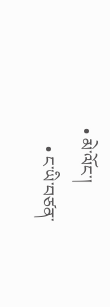• མེ་ལོང་།
    • ང་ཡི་བཙན་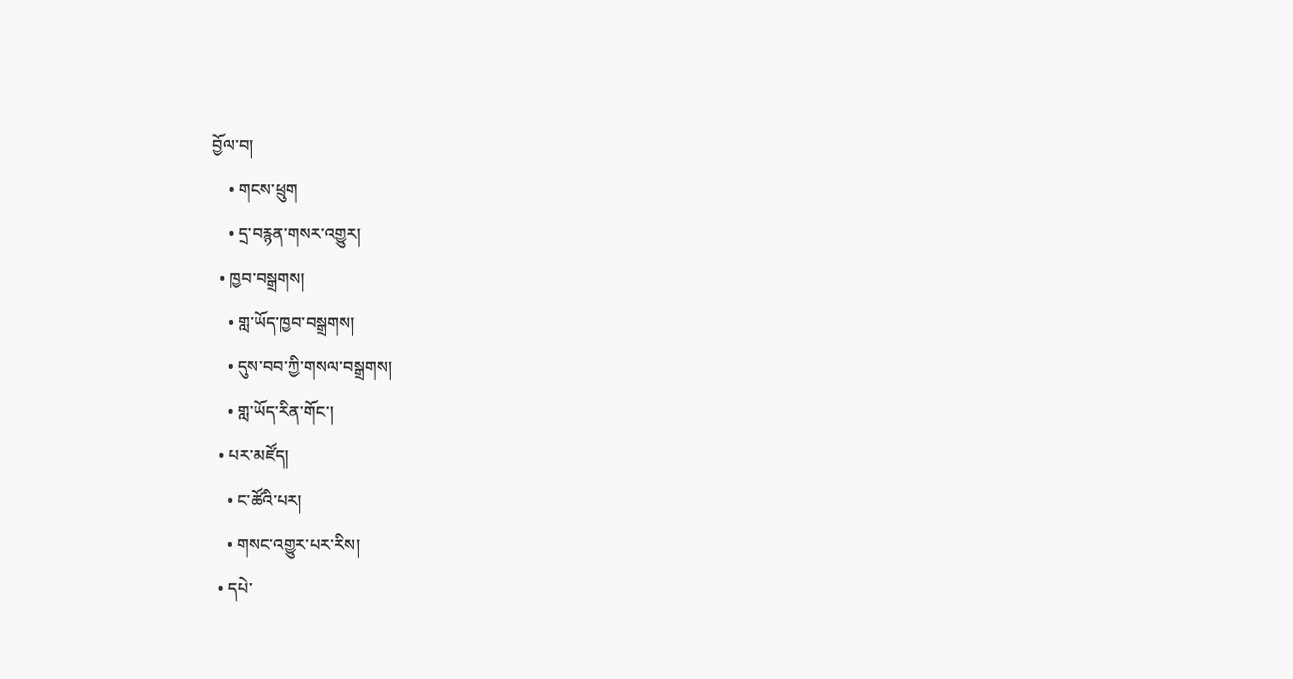བྱོལ་བ།
    • གངས་ཕྲུག
    • དྲ་བརྙན་གསར་འགྱུར།
  • ཁྱབ་བསྒྲགས།
    • གླ་ཡོད་ཁྱབ་བསྒྲགས།
    • དུས་བབ་ཀྱི་གསལ་བསྒྲགས།
    • གླ་ཡོད་རིན་གོང་།
  • པར་མཛོད།
    • ང་ཚོའི་པར།
    • གསང་འགྱུར་པར་རིས།
  • དཔེ་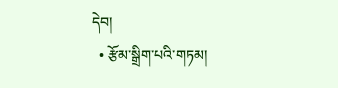དེབ།
  • རྩོམ་སྒྲིག་པའི་གཏམ།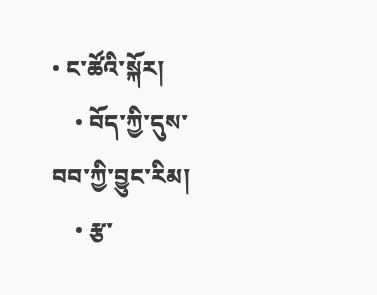• ང་ཚོའི་སྐོར།
    • བོད་ཀྱི་དུས་བབ་ཀྱི་བྱུང་རིམ།
    • རྩ་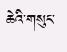ཆེའི་གསུང་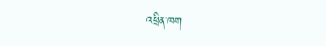འཕྲིན་ཁག